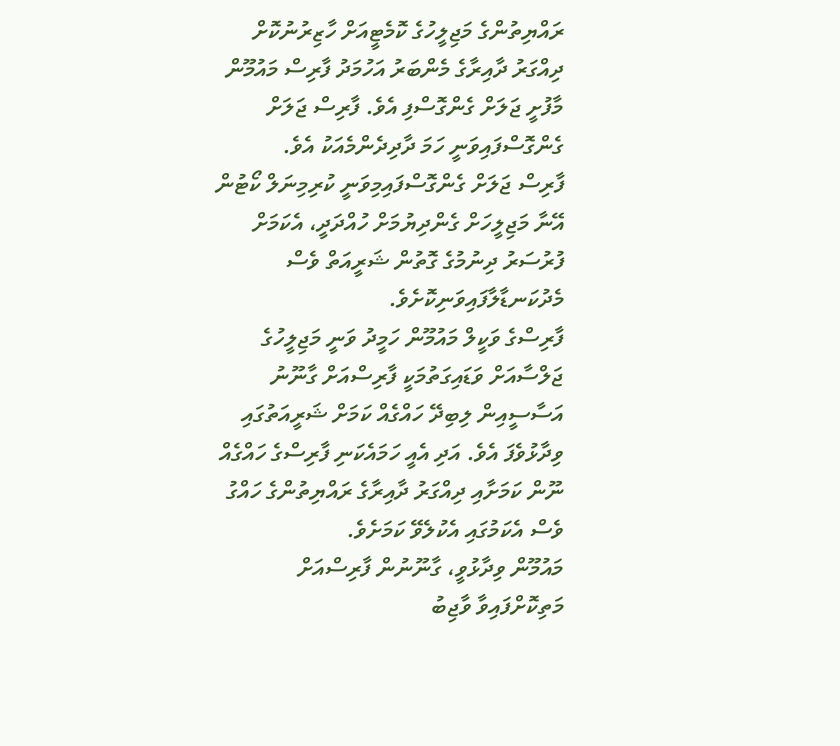ރައްޔިތުންގެ މަޖިލީހުގެ ކޮމެޓީއަށް ހާޒިރުނުކޮށް ދިއްގަރު ދާއިރާގެ މެންބަރު އަހުމަދު ފާރިސް މައުމޫން މާފުށީ ޖަލަށް ގެންގޮސްފި އެވެ. ފާރިސް ޖަލަށް ގެންގޮސްފައިވަނީ ހަމަ ދާދިދެންމެއަކު އެވެ.
ފާރިސް ޖަލަށް ގެންގޮސްފައިމިވަނީ ކުރިމިނަލް ކޯޓުން އޭނާ މަޖިލީހަށް ގެންދިޔުމަށް ހުއްދަދީ، އެކަމަށް ފުރުސަރު ދިނުމުގެ ގޮތުން ޝަރީއަތް ވެސް މެދުކަނޑާލާފައިވަނިކޮށެވެ.
ފާރިސްގެ ވަކީލް މައުމޫން ހަމީދު ވަނީ މަޖިލީހުގެ ޖަލްސާއަށް ވަޑައިގަތުމަކީ ފާރިސްއަށް ގާނޫނު އަސާސީއިން ލިބިދޭ ހައްގެއް ކަމަށް ޝަރީއަތުގައި ވިދާޅުވެފަ އެވެ. އަދި އެއީ ހަމައެކަނި ފާރިސްގެ ހައްގެއް ނޫން ކަމަށާއި ދިއްގަރު ދާއިރާގެ ރައްޔިތުންގެ ހައްގު ވެސް އެކަމުގައި އެކުލެވޭ ކަމަށެވެ.
މައުމޫން ވިދާޅުވީ، ގާނޫނުން ފާރިސްއަށް މަތިކޮށްފައިވާ ވާޖިބު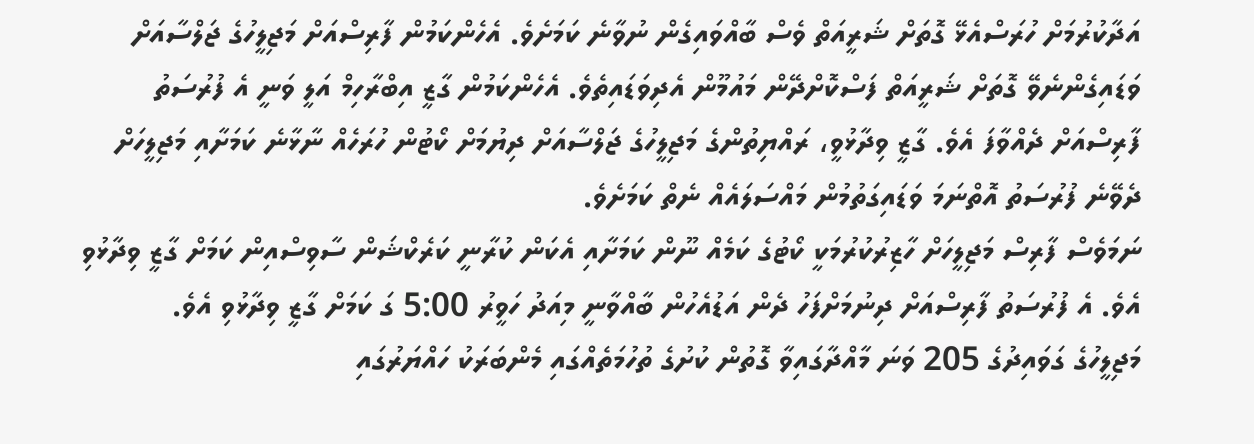އަދާކުރުމަށް ހުރަސްއެޅޭ ގޮތަށް ޝަރީއަތް ވެސް ބާއްވައިގެން ނުވާނެ ކަމަށެވެ. އެހެންކަމުން ފާރިސްއަށް މަޖިލީހުގެ ޖަލްސާއަށް ވަޑައިގެންނެވޭ ގޮތަށް ޝަރީއަތް ފަސްކޮށްދޭން މައުމޫން އެދިވަޑައިތެވެ. އެހެންކަމުން ގާޒީ އިބްރާހިމް އަލީ ވަނީ އެ ފުރުސަތު ފާރިސްއަށް ދެއްވާފަ އެވެ. ގާޒީ ވިދާޅުވީ، ރައްޔިތުންގެ މަޖިލީހުގެ ޖަލްސާއަށް ދިޔުމަށް ކޯޓުން ހުރަހެއް ނާޅާނެ ކަމަށާއި މަޖިލީހަށް ދެވޭނެ ފުރުސަތު އޮތްނަމަ ވަޑައިގަތުމުން މައްސަލައެއް ނެތް ކަމަށެވެ.
ނަމަވެސް ފާރިސް މަޖިލީހަށް ހާޒިރުކުރުމަކީ ކޯޓުގެ ކަމެއް ނޫން ކަމަށާއި އެކަން ކުރާނީ ކަރެކްޝަން ސާވިސްއިން ކަމަށް ގާޒީ ވިދާޅުވި އެވެ. އެ ފުރުސަތު ފާރިސްއަށް ދިނުމަށްފަހު ދެން އަޑުއެހުން ބާއްވާނީ މިއަދު ހަވީރު 5:00 ގަ ކަމަށް ގާޒީ ވިދާޅުވި އެވެ.
މަޖިލީހުގެ ގަވައިދުގެ 205 ވަނަ މާއްދާގައިވާ ގޮތުން ކުށުގެ ތުހުމަތެއްގައި މެންބަރަކު ހައްޔަރުގައި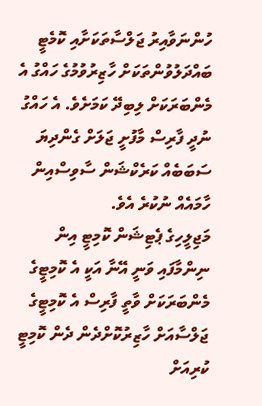ހުންނަވާއިރު ޖަލްސާތަކަށާއި ކޮމެޓީ ބައްދަލުވުންތަކަށް ހާޒިރުވުމުގެ ހައްގު އެ މެންބަރަކަށް ލިބިދޭ ކަމަށެވެ. އެ ހައްގު ނުދީ ފާރިސް މާފުށީ ޖަލަށް ގެންދިޔަ ސަބަބެއް ކަރެކްޝަން ސާވިސްއިން ހާމައެއް ނުކުރެ އެވެ.
މަޖިލީހިގެ ޕެޓިޝަން ކޮމިޓީ އިން ނިންމާފައި ވަނީ އޭނާ އަކީ އެ ކޮމިޓީގެ މެންބަރަކަށް ވާތީ ފާރިސް އެ ކޮމިޓީގެ ޖަލްސާއަށް ހާޒިރުކޮށްދެން ދެން ކޮމިޓީ ކުރިއަށް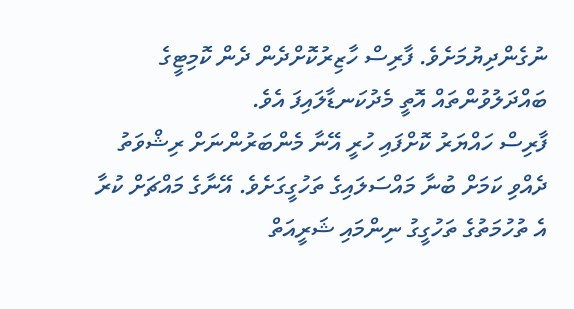ނުގެންދިޔުމަށެވެ. ފާރިސް ހާޒިރުކޮށްދެން ދެން ކޮމިޓީގެ ބައްދަލުވުންތައް އޮތީ މެދުކަނޑާލައިފަ އެވެ.
ފާރިސް ހައްޔަރު ކޮށްފައި ހުރީ އޭނާ މެންބަރުންނަށް ރިޝްވަތު ދެއްވި ކަމަށް ބުނާ މައްސަލައިގެ ތަހުގީގަށެވެ. އޭނާގެ މައްޗަށް ކުރާ އެ ތުހުމަތުގެ ތަހުގީގު ނިންމައި ޝަރީއަތް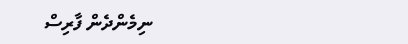ނިމެންދެން ފާރިސް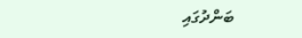ބަންދުގައި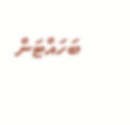ބަހައްޓަން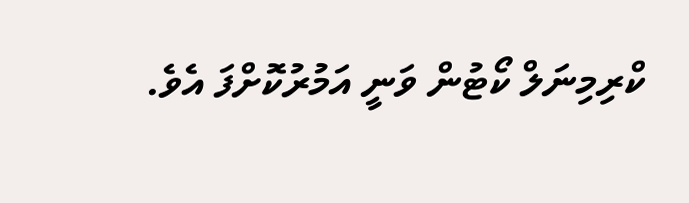ކްރިމިނަލް ކޯޓުން ވަނީ އަމުރުކޮށްފަ އެވެ.